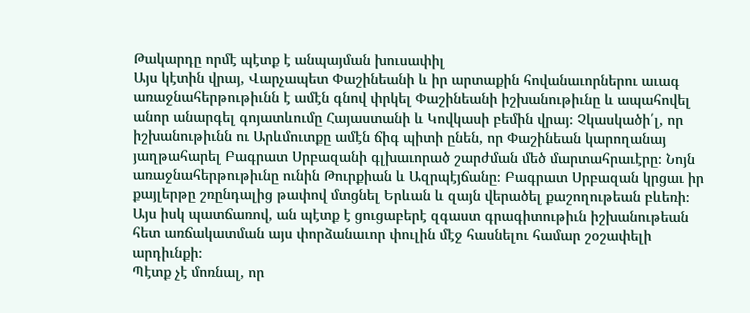Թակարդը որմէ պէտք է անպայման խուսափիլ
Այս կէտին վրայ, Վարչապետ Փաշինեանի և իր արտաքին հովանաւորներու աւագ առաջնահերթութիւնն է ամէն գնով փրկել Փաշինեանի իշխանութիւնը և ապահովել անոր անարգել գոյատևումը Հայաստանի և Կովկասի բեմին վրայ։ Չկասկածի՛լ, որ իշխանութիւնն ու Արևմուտքը ամէն ճիգ պիտի ընեն, որ Փաշինեան կարողանայ յաղթահարել Բագրատ Սրբազանի գլխաւորած շարժման մեծ մարտահրաւէրը։ Նոյն առաջնահերթութիւնը ունին Թուրքիան և Ազրպէյճանը։ Բագրատ Սրբազան կրցաւ իր քայլերթը շռընդալից թափով մտցնել Երևան և զայն վերածել քաշողութեան բևեռի։ Այս իսկ պատճառով, ան պէտք է ցուցաբերէ զգաստ գրագիտութիւն իշխանութեան հետ առճակատման այս փորձանաւոր փուլին մէջ հասնելու համար շօշափելի արդիւնքի։
Պէտք չէ մոռնալ, որ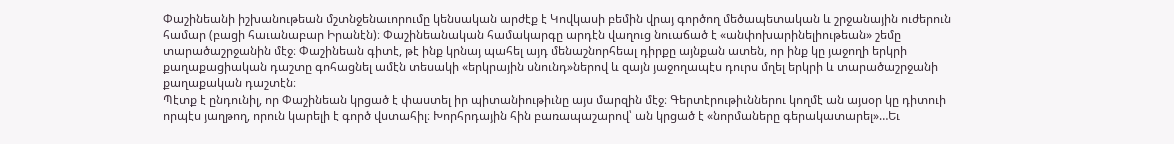Փաշինեանի իշխանութեան մշտնջենաւորումը կենսական արժէք է Կովկասի բեմին վրայ գործող մեծապետական և շրջանային ուժերուն համար (բացի հաւանաբար Իրանէն)։ Փաշինեանական համակարգը արդէն վաղուց նուաճած է «անփոխարինելիութեան» շեմը տարածաշրջանին մէջ։ Փաշինեան գիտէ, թէ ինք կրնայ պահել այդ մենաշնորհեալ դիրքը այնքան ատեն, որ ինք կը յաջողի երկրի քաղաքացիական դաշտը գոհացնել ամէն տեսակի «երկրային սնունդ»ներով և զայն յաջողապէս դուրս մղել երկրի և տարածաշրջանի քաղաքական դաշտէն։
Պէտք է ընդունիլ, որ Փաշինեան կրցած է փաստել իր պիտանիութիւնը այս մարզին մէջ։ Գերտէրութիւններու կողմէ ան այսօր կը դիտուի որպէս յաղթող, որուն կարելի է գործ վստահիլ։ Խորհրդային հին բառապաշարով՝ ան կրցած է «նորմաները գերակատարել»…Եւ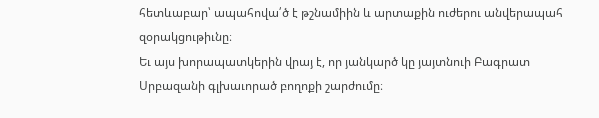հետևաբար՝ ապահովա՛ծ է թշնամիին և արտաքին ուժերու անվերապահ զօրակցութիւնը։
Եւ այս խորապատկերին վրայ է, որ յանկարծ կը յայտնուի Բագրատ Սրբազանի գլխաւորած բողոքի շարժումը։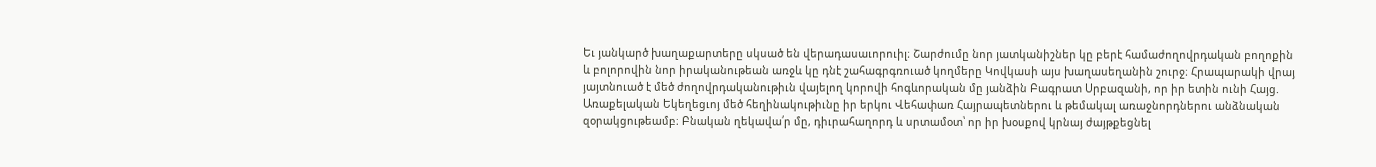Եւ յանկարծ խաղաքարտերը սկսած են վերադասաւորուիլ։ Շարժումը նոր յատկանիշներ կը բերէ համաժողովրդական բողոքին և բոլորովին նոր իրականութեան առջև կը դնէ շահագրգռուած կողմերը Կովկասի այս խաղասեղանին շուրջ։ Հրապարակի վրայ յայտնուած է մեծ ժողովրդականութիւն վայելող կորովի հոգևորական մը յանձին Բագրատ Սրբազանի, որ իր ետին ունի Հայց. Առաքելական Եկեղեցւոյ մեծ հեղինակութիւնը իր երկու Վեհափառ Հայրապետներու և թեմակալ առաջնորդներու անձնական զօրակցութեամբ։ Բնական ղեկավա՛ր մը, դիւրահաղորդ և սրտամօտ՝ որ իր խօսքով կրնայ ժայթքեցնել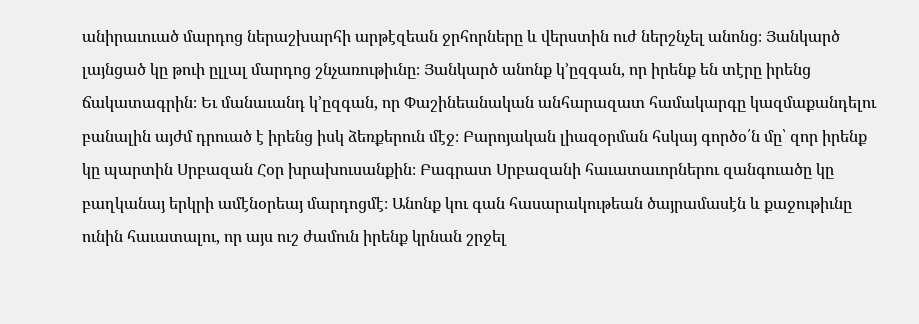անիրաւուած մարդոց ներաշխարհի արթէզեան ջրհորները և վերստին ուժ ներշնչել անոնց։ Յանկարծ լայնցած կը թուի ըլլալ մարդոց շնչառութիւնը։ Յանկարծ անոնք կ՚ըզգան, որ իրենք են տէրը իրենց ճակատագրին։ Եւ մանաւանդ կ՚ըզգան, որ Փաշինեանական անհարազատ համակարգը կազմաքանդելու բանալին այժմ դրուած է իրենց իսկ ձեռքերուն մէջ։ Բարոյական լիազօրման հսկայ գործօ՛ն մը՝ զոր իրենք կը պարտին Սրբազան Հօր խրախուսանքին։ Բագրատ Սրբազանի հաւատաւորներու զանգուածը կը բաղկանայ երկրի ամէնօրեայ մարդոցմէ։ Անոնք կու գան հասարակութեան ծայրամասէն և քաջութիւնը ունին հաւատալու, որ այս ուշ ժամուն իրենք կրնան շրջել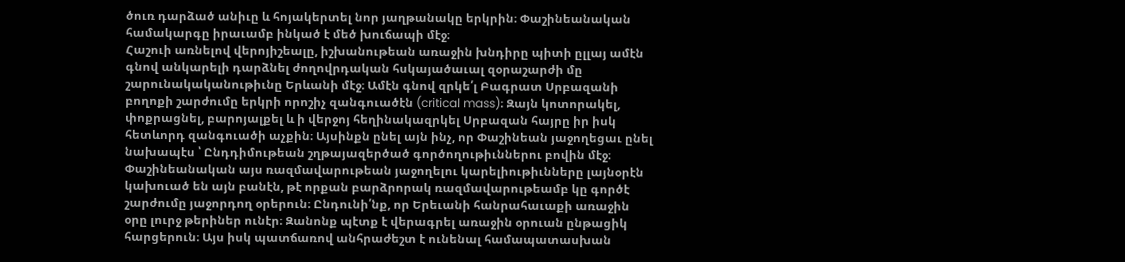ծուռ դարձած անիւը և հոյակերտել նոր յաղթանակը երկրին։ Փաշինեանական համակարգը իրաւամբ ինկած է մեծ խուճապի մէջ։
Հաշուի առնելով վերոյիշեալը, իշխանութեան առաջին խնդիրը պիտի ըլլայ ամէն գնով անկարելի դարձնել ժողովրդական հսկայածաւալ զօրաշարժի մը շարունակականութիւնը Երևանի մէջ։ Ամէն գնով զրկե՛լ Բագրատ Սրբազանի բողոքի շարժումը երկրի որոշիչ զանգուածէն (critical mass)։ Զայն կոտորակել, փոքրացնել, բարոյալքել և ի վերջոյ հեղինակազրկել Սրբազան հայրը իր իսկ հետևորդ զանգուածի աչքին։ Այսինքն ընել այն ինչ, որ Փաշինեան յաջողեցաւ ընել նախապէս ՝ Ընդդիմութեան շղթայազերծած գործողութիւններու բովին մէջ։
Փաշինեանական այս ռազմավարութեան յաջողելու կարելիութիւնները լայնօրէն կախուած են այն բանէն, թէ որքան բարձրորակ ռազմավարութեամբ կը գործէ շարժումը յաջորդող օրերուն։ Ընդունի՛նք, որ Երեւանի հանրահաւաքի առաջին օրը լուրջ թերիներ ունէր։ Զանոնք պէտք է վերագրել առաջին օրուան ընթացիկ հարցերուն։ Այս իսկ պատճառով անհրաժեշտ է ունենալ համապատասխան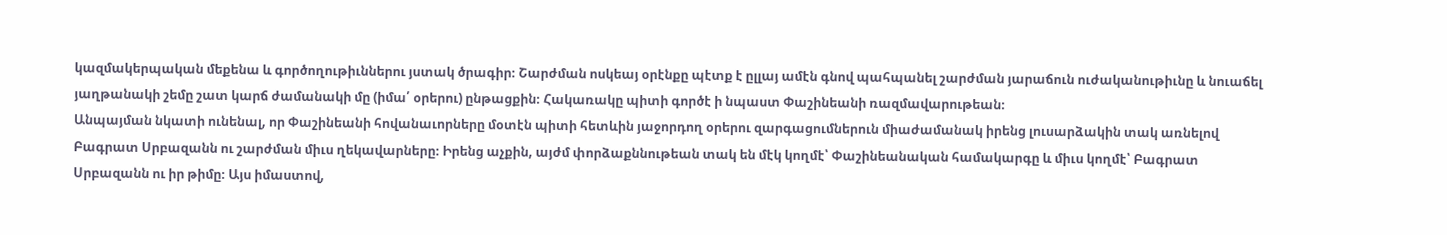կազմակերպական մեքենա և գործողութիւններու յստակ ծրագիր։ Շարժման ոսկեայ օրէնքը պէտք է ըլլայ ամէն գնով պահպանել շարժման յարաճուն ուժականութիւնը և նուաճել յաղթանակի շեմը շատ կարճ ժամանակի մը (իմա՛ օրերու) ընթացքին։ Հակառակը պիտի գործէ ի նպաստ Փաշինեանի ռազմավարութեան։
Անպայման նկատի ունենալ, որ Փաշինեանի հովանաւորները մօտէն պիտի հետևին յաջորդող օրերու զարգացումներուն միաժամանակ իրենց լուսարձակին տակ առնելով Բագրատ Սրբազանն ու շարժման միւս ղեկավարները։ Իրենց աչքին, այժմ փորձաքննութեան տակ են մէկ կողմէ՝ Փաշինեանական համակարգը և միւս կողմէ՝ Բագրատ Սրբազանն ու իր թիմը։ Այս իմաստով,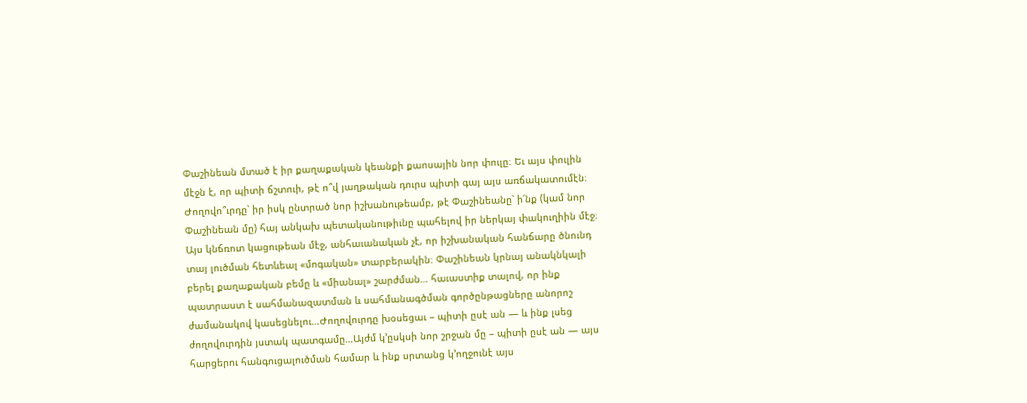Փաշինեան մտած է իր քաղաքական կեանքի քաոսային նոր փուլը։ Եւ այս փուլին մէջն է, որ պիտի ճշտուի, թէ ո՞վ յաղթական դուրս պիտի գայ այս առճակատումէն։ Ժողովո՞ւրդը՝ իր իսկ ընտրած նոր իշխանութեամբ, թէ Փաշինեանը՝ ի՛նք (կամ նոր Փաշինեան մը) հայ անկախ պետականութիւնը պահելով իր ներկայ փակուղիին մէջ։
Այս կնճռոտ կացութեան մէջ, անհաւանական չէ, որ իշխանական հանճարը ծնունդ տայ լուծման հետևեալ «մոգական» տարբերակին։ Փաշինեան կրնայ անակնկալի բերել քաղաքական բեմը և «միանալ» շարժման… հաւաստիք տալով, որ ինք պատրաստ է սահմանազատման և սահմանագծման գործընթացները անորոշ ժամանակով կասեցնելու…Ժողովուրդը խօսեցաւ – պիտի ըսէ ան — և ինք լսեց ժողովուրդին յստակ պատգամը…Այժմ կ՚ըսկսի նոր շրջան մը – պիտի ըսէ ան — այս հարցերու հանգուցալուծման համար և ինք սրտանց կ՚ողջունէ այս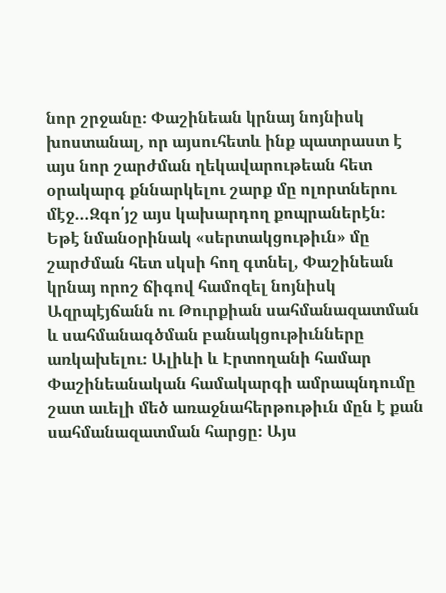նոր շրջանը։ Փաշինեան կրնայ նոյնիսկ խոստանալ, որ այսուհետև ինք պատրաստ է այս նոր շարժման ղեկավարութեան հետ օրակարգ քննարկելու շարք մը ոլորտներու մէջ…Զգո՛յշ այս կախարդող քոպրաներէն։
Եթէ նմանօրինակ «սերտակցութիւն» մը շարժման հետ սկսի հող գտնել, Փաշինեան կրնայ որոշ ճիգով համոզել նոյնիսկ Ազրպէյճանն ու Թուրքիան սահմանազատման և սահմանագծման բանակցութիւնները առկախելու։ Ալիևի և Էրտողանի համար Փաշինեանական համակարգի ամրապնդումը շատ աւելի մեծ առաջնահերթութիւն մըն է քան սահմանազատման հարցը։ Այս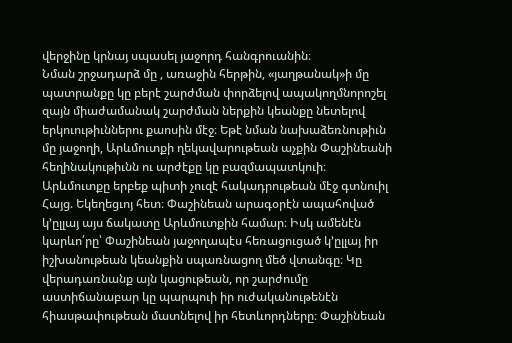վերջինը կրնայ սպասել յաջորդ հանգրուանին։
Նման շրջադարձ մը , առաջին հերթին, «յաղթանակ»ի մը պատրանքը կը բերէ շարժման փորձելով ապակողմնորոշել զայն միաժամանակ շարժման ներքին կեանքը նետելով երկուութիւններու քաոսին մէջ։ Եթէ նման նախաձեռնութիւն մը յաջողի, Արևմուտքի ղեկավարութեան աչքին Փաշինեանի հեղինակութիւնն ու արժէքը կը բազմապատկուի։ Արևմուտքը երբեք պիտի չուզէ հակադրութեան մէջ գտնուիլ Հայց. Եկեղեցւոյ հետ։ Փաշինեան արագօրէն ապահոված կ՚ըլլայ այս ճակատը Արևմուտքին համար։ Իսկ ամենէն կարևո՛րը՝ Փաշինեան յաջողապէս հեռացուցած կ՚ըլլայ իր իշխանութեան կեանքին սպառնացող մեծ վտանգը։ Կը վերադառնանք այն կացութեան, որ շարժումը աստիճանաբար կը պարպուի իր ուժականութենէն հիասթափութեան մատնելով իր հետևորդները։ Փաշինեան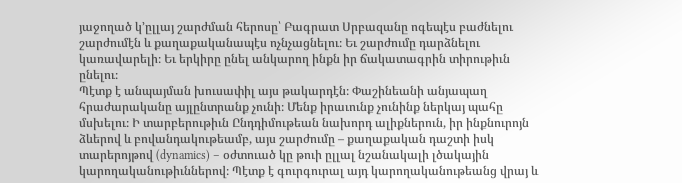յաջողած կ՚ըլլայ շարժման հերոսը՝ Բագրատ Սրբազանը ոգեպէս բաժնելու շարժումէն և քաղաքականապէս ոչնչացնելու։ Եւ շարժումը դարձնելու կառավարելի։ Եւ երկիրը ընել անկարող ինքն իր ճակատագրին տիրութիւն ընելու։
Պէտք է անպայման խուսափիլ այս թակարդէն։ Փաշինեանի անյապաղ հրաժարականը այլընտրանք չունի։ Մենք իրաւունք չունինք ներկայ պահը մսխելու։ Ի տարբերութիւն Ընդդիմութեան նախորդ ալիքներուն, իր ինքնուրոյն ձևերով և բովանդակութեամբ, այս շարժումը – քաղաքական դաշտի իսկ տարերոյթով (dynamics) – օժտուած կը թուի ըլլալ նշանակալի լծակային կարողականութիւններով։ Պէտք է գուրգուրալ այդ կարողականութեանց վրայ և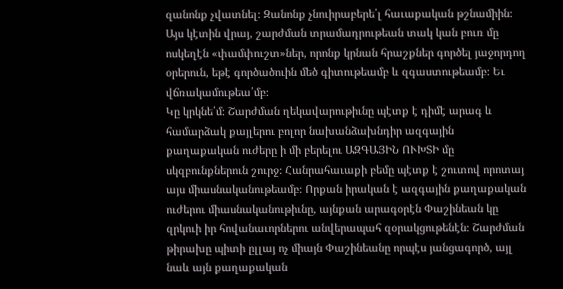զանոնք չվատնել։ Զանոնք չնուիրաբերե՛լ հաւաքական թշնամիին։ Այս կէտին վրայ, շարժման տրամադրութեան տակ կան բուռ մը ոսկեղէն «փամփուշտ»ներ, որոնք կրնան հրաշքներ գործել յաջորդող օրերուն, եթէ գործածուին մեծ գիտութեամբ և զգաստութեամբ։ Եւ վճռակամութեա՛մբ։
Կը կրկնե՛մ։ Շարժման ղեկավարութիւնը պէտք է դիմէ արագ և համարձակ քայլերու բոլոր նախանձախնդիր ազգային քաղաքական ուժերը ի մի բերելու ԱԶԳԱՅԻՆ ՈՒԽՏԻ մը սկզբունքներուն շուրջ։ Հանրահաւաքի բեմը պէտք է շուտով որոտայ այս միասնականութեամբ։ Որքան իրական է ազգային քաղաքական ուժերու միասնականութիւնը, այնքան արագօրէն Փաշինեան կը զրկուի իր հովանաւորներու անվերապահ զօրակցութենէն։ Շարժման թիրախը պիտի ըլլայ ոչ միայն Փաշինեանը որպէս յանցագործ, այլ նաև այն քաղաքական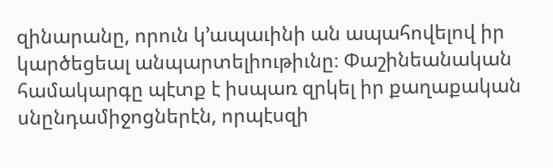զինարանը, որուն կ՚ապաւինի ան ապահովելով իր կարծեցեալ անպարտելիութիւնը։ Փաշինեանական համակարգը պէտք է իսպառ զրկել իր քաղաքական սնընդամիջոցներէն, որպէսզի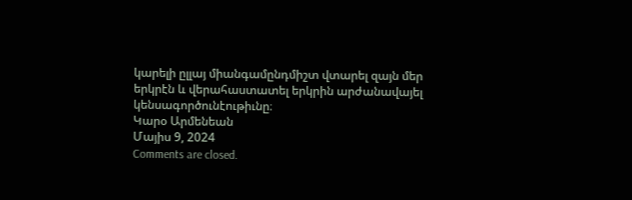կարելի ըլլայ միանգամընդմիշտ վտարել զայն մեր երկրէն և վերահաստատել երկրին արժանավայել կենսագործունէութիւնը։
Կարօ Արմենեան
Մայիս 9, 2024
Comments are closed.